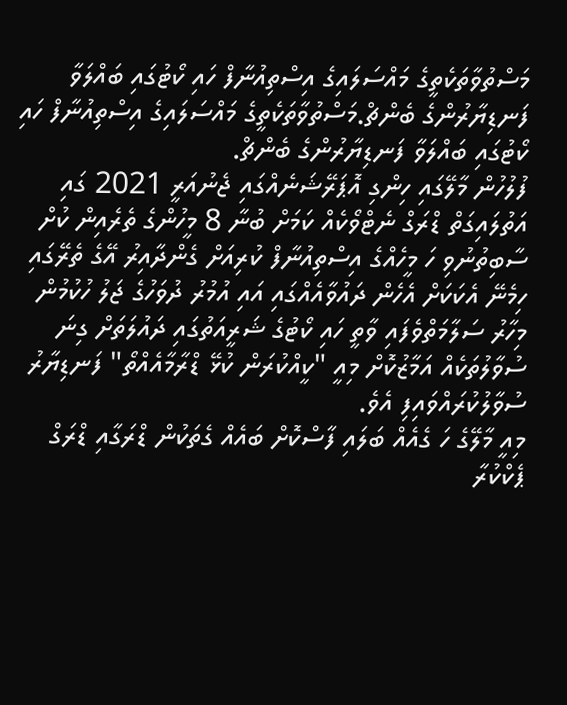މަސްތުވާތަކެތީގެ މައްސަލައިގެ އިސްތިއުނާފް ހައި ކޯޓުގައި ބައްލަވާ ފަނޑިޔާރުންގެ ބެންޗް.މަސްތުވާތަކެތީގެ މައްސަލައިގެ އިސްތިއުނާފް ހައި ކޯޓުގައި ބައްލަވާ ފަނޑިޔާރުންގެ ބެންޗް.
ފުލުހުން މާލޭގައި ހިންގި އޮޕަރޭޝަނެއްގައި ޖެނުއަރީ 2021 ގައި އަތުލައިގަތް ޑްރަގް ނެޓްވޯކެއް ކަމަށް ބުނާ 8 މީހުންގެ ތެރެއިން ކުށް ސާބިތުނުވި ހަ މީހެއްގެ އިސްތިއުނާފް ކުރިއަށް ގެންދާއިރު އޭގެ ތެރޭގައި ހިމެނޭ އެކަކަށް އެހެން ދައުވާއެއްގައި އައި އުމުރު ދުވަހުގެ ޖަލު ހުކުމުން މިހާރު ސަލާމަތްވެފައި ވާތީ ހައި ކޯޓުގެ ޝަރީއަތުގައި ދައުލަތަށް ގިނަ ސުވާލުތަކެއް އަމާޒުކޮށް މިއީ "ކީއްކުރަން ކުޅޭ ޑްރާމާއެއްތޯ" ފަނޑިޔާރު ސުވާލުކުރައްވައިފި އެވެ.
މިއީ މާލޭގެ ހަ ގެއެއް ބަލައި ފާސްކޮށް ބައެއް ގެތަކުން ޑްރަގާއި ޑްރަގް ޕެކްކުރާ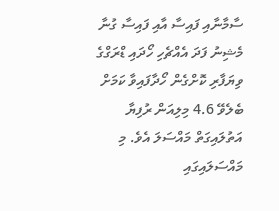ސާމާނާއި ފައިސާ އާއި ފައިސާ ގުނާ މެޝިނު ފަދަ އެއްޗެހި ހޯދައި ޑްރަގްގެ ވިޔަފާރި ކޮށްގެން ހޯދާފައިވާ ކަމަށް ބެލެވޭ 4.6 މިލިއަން ރުފިޔާ އަތުލައިގަތް މައްސަލަ އެވެ. މި މައްސަލައިގައި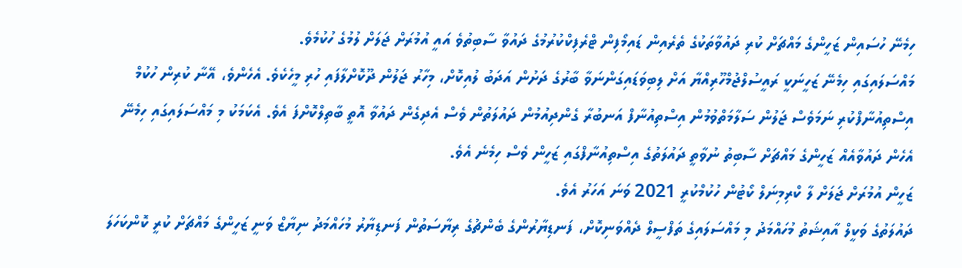ހިމެނޭ ހުސައިން ޒަހީންގެ މައްޗަށް ކުރި ދައުވާތަކުގެ ތެރެއިން ޑައިމޯފިން ޓްރެފިކްކުރުމުގެ ދައުވާ ސާބިތުވެ އައީ އުމުރަށް ޖަލަށް ލުމުގެ ހުކުމެވެ.
މައްސަލައިގައި ހިމެނޭ ޒަހީނަކީ ރައީސުލްޖުމްހޫރިއްޔާ އަށް ލިބިވަޑައިގަންނަވާ ބާރުގެ ދަށުން އަދަބު ލުއިކޮށް، މިހާރު ޖަލުން ދޫކޮށްލާފައި ހުރި މީހެކެވެ. އެހެންވެ، އޭނާ ކުރިން ހުކުމް އިސްތިއުނާފްކުރި ނަމަވެސް ޖަލުން ސަލާމަތްވުމުން އިސްތިއުނާފް އަނބުރާ ގެންދިއުމުން ދައުލަތުން ވެސް އެދިގެން ދައުވާ އޮތީ ބާތިލްކޮށްފަ އެވެ. އެކަމަކު މި މައްސަލައިގައި ހިމެނޭ އެހެން ދައުވާއެއް ޒަހީންގެ މައްޗަށް ސާބިތު ނުވާތީ ދައުލަތުގެ އިސްތިއުނާފްގައި ޒަހީން ވެސް ހިމެނެ އެވެ.
ޒަހީން އުމުރަށް ޖަލަށް ލާ ކްރިމިނަލް ކޯޓުން ހުކުމްކުރީ 2021 ވަނަ އަހަރު އެވެ.
ދައުލަތުގެ ވަކީލް އާއިޝަތު މުހައްމަދު މި މައްސަލައިގެ ތަފްސީލް ދެއްވަނިކޮށް، ފަނޑިޔާރުންގެ ބެންޗުގެ ރިޔާސަތުން ފަނޑިޔާރު މުހައްމަދު ނިޔާޒް ވަނީ ޒަހީންގެ މައްޗަށް ކުރީ ކޮންކަހަލަ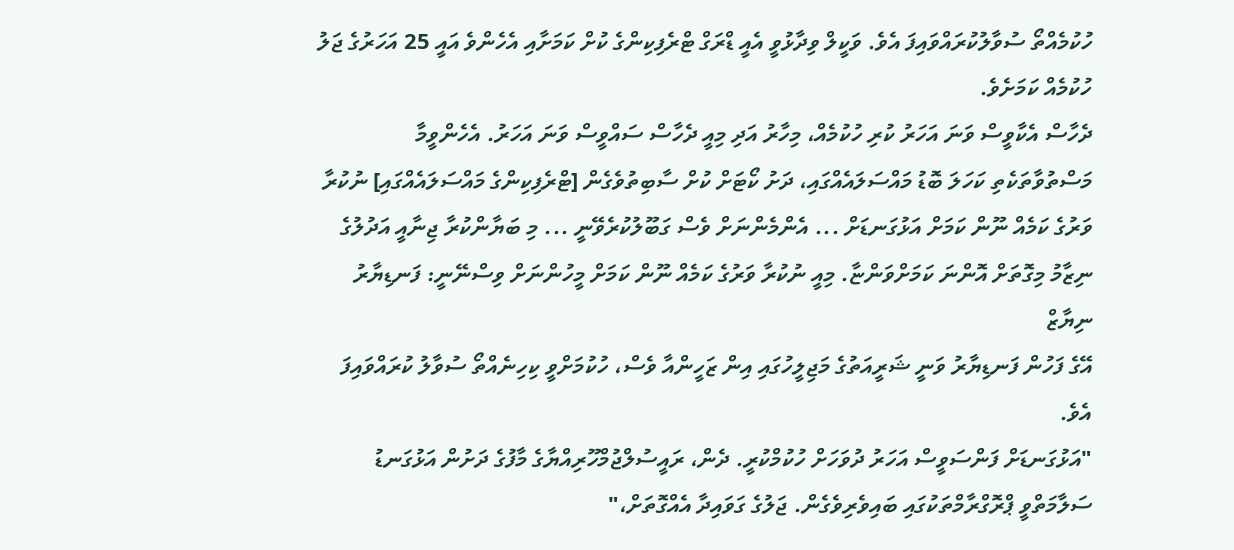ހުކުމެއްތޯ ސުވާލުކުރައްވައިފަ އެވެ. ވަކީލް ވިދާޅުވީ އެއީ ޑްރަގް ޓްރެފިކިންގެ ކުށް ކަމަށާއި އެހެންވެ އައީ 25 އަހަރުގެ ޖަލު ހުކުމެއް ކަމަށެވެ.
ދެހާސް އެކާވީސް ވަނަ އަހަރު ކުރި ހުކުމެއް، މިހާރު އަދި މިއީ ދެހާސް ސައްވީސް ވަނަ އަހަރު. އެހެންވީމާ މަސްތުވާތަކެތި ކަހަލަ ބޮޑު މައްސަލައެއްގައި، ދަށު ކޯޓަށް ކުށް ސާބިތުވެގެން [ޓްރެފިކިންގެ މައްސަލައެއްގައި] ނުކުރާ ވަރުގެ ކަމެއް ނޫން ކަމަށް އަޅުގަނޑަށް ... އެންމެންނަށް ވެސް ގަބޫލުކުރެވޭނީ ... މި ބަޔާންކުރާ ޖިނާއީ އަދުލުގެ ނިޒާމު މިގޮތަށް އޮންނަ ކަމަށްވަންޏާ. މިއީ ނުކުރާ ވަރުގެ ކަމެއް ނޫން ކަމަށް މީހުންނަށް ވިސްނޭނީ: ފަނޑިޔާރު ނިޔާޒް
އޭގެ ފަހުން ފަނޑިޔާރު ވަނީ ޝަރީއަތުގެ މަޖިލީހުގައި އިން ޒަހީންއާ ވެސް، ހުކުމަށްވީ ކިހިނެއްތޯ ސުވާލު ކުރައްވައިފަ އެވެ.
"އަޅުގަނޑަށް ފަންސަވީސް އަހަރު ދުވަހަށް ހުކުމްކުރީ. ދެން، ރައީސުލްޖުމްހޫރިއްޔާގެ މާފުގެ ދަށުން އަޅުގަނޑު ސަލާމަތްވީ ޕްރޮގްރާމްތަކުގައި ބައިވެރިވެގެން. ޖަލުގެ ގަވައިދާ އެއްގޮތަށް،"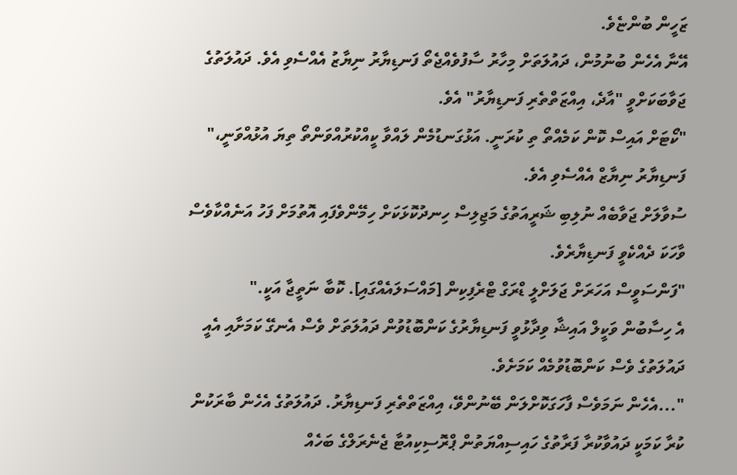ޒަހީން ބުންޏެވެ.
އޭނާ އެހެން ބުނުމުން، ދައުލަތަށް މިހާރު ސާފުވެއްޖެތޯ ފަނޑިޔާރު ނިޔާޒު އެއްސެވި އެވެ. ދައުލަތުގެ ޖަވާބަކަށްވީ "އާދެ، އިއްޒަތްތެރި ފަނޑިޔާރު" އެވެ.
"ކޯޓަށް އައިސް ކޮން ކަމެއްތޯ ތި ކުރަނީ. އަޅުގަނޑުމެން ލައްވާ ކީއްކުރުއްވަންތޯ ތިޔަ އުޅުއްވަނީ،" ފަނޑިޔާރު ނިޔާޒް އެއްސެވި އެވެ.
ސުވާލަށް ޖަވާބެއް ނުލިބި ޝަރީއަތުގެ މަޖިލިސް ހިނދުކޮޅަކަށް ހިމޭންވެފައި އޮތުމަށް ފަހު އަނެއްކާވެސް ވާހަކަ ދެއްކެވީ ފަނޑިޔާރެވެ.
"ފަންސަވީސް އަހަރަށް ޖަލަށްލީ ޑްރަގް ޓްރެފިކިން [މައްސަލައެއްގައި]. ކޮބާ ނަތީޖާ އަކީ."
އެ ހިސާބުން ވަކީލް އައިޝާ ވިދާޅުވީ ފަނޑިޔާރުގެ ކަންބޮޑުވުން ދައުލަތަށް ވެސް އެނގޭ ކަމަށާއި އެއީ ދައުލަތުގެ ވެސް ކަންބޮޑުވުމެއް ކަމަށެވެ.
"...އެހެން ނަމަވެސް ފާހަގަކޮށްލަން ބޭނުންވޭ، އިއްޒަތްތެރި ފަނޑިޔާރު. ދައުލަތުގެ އެހެން ބާރަކުން ކުރާ ކަމަކީ ދައުވާކުރާ ފަރާތުގެ ހައިސިއްޔަތުން ޕްރޮސިކިއުޓާ ޖެނެރަލްގެ ބަހެއް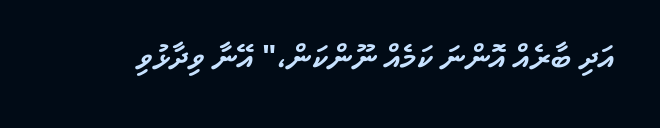އަދި ބާރެއް އޮންނަ ކަމެއް ނޫންކަން،" އޭނާ ވިދާޅުވި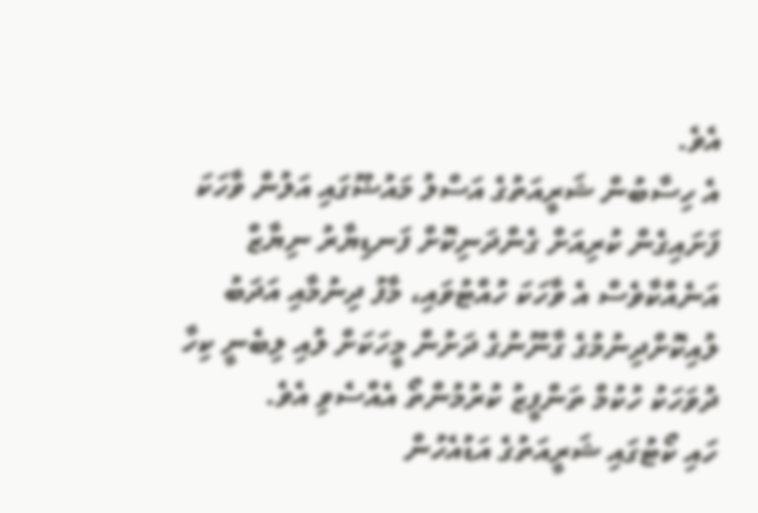އެވެ.
އެ ހިސާބުން ޝަރީއަތުގެ އަސްލު މައުޟޫގައި އަލުން ވާހަކަ ފަށައިގެން ކުރިއަށް ގެންދަނިކޮށް ފަނޑިޔާރު ނިޔާޒް އަނެއްކާވެސް އެ ވާހަކަ ހުއްޓުވައި، މާފު ދިނުމާއި އަދަބު ލުއިކޮށްދިނުމުގެ ގާނޫނުގެ ދަށުން މީހަކަށް ލުއި ލިބެނީ ކިހާ ދުވަހަކު ހުކުމް ތަންފީޒު ކުރުމުންތޯ އެއްސެވި އެވެ.
ހައި ކޯޓުގައި ޝަރީއަތުގެ އަޑުއެހުން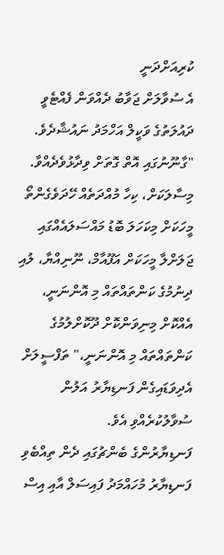ކުރިއަށްދަނީ
އެ ސުވާލަށް ޖަވާބު ދެއްވަން ފެއްޓެވީ ދައުލަތުގެ ވަކީލް އަހްމަދު ނައުޝާދެވެ.
"ގާނޫނުގައި އޮތް ގޮތަށް ވިދާޅުވެދެއްވާ. މިސާލަކަށް، ކިހާ މުއްދަތެއް ހޭދަވެގެންތޯ މީހަކަށް މިކަހަލަ ބޮޑު މައްސަލައެއްގައި ޖަލަށްލާ މީހަކަށް އަފޫއާމް، ނޫނިއްޔާ، ލުއި ދިނުމުގެ ކަންތައްތައް މި އޮންނަނީ، އެއްކޮށް މިނިވަންކޮށް ދޫކޮށްލުމުގެ ކަންތައްތައް މި އޮންނަނީ،" ތަފްސީލަށް އެދިވަޑައިގެން ފަނޑިޔާރު އަލުން ސުވާލުކުރެއްވި އެވެ.
ފަނޑިޔާރުންގެ ބެންޗުގައި ދެން ތިއްބެވި ފަނޑިޔާރު މުހައްމަދު ފައިސަލް އާއި އިސް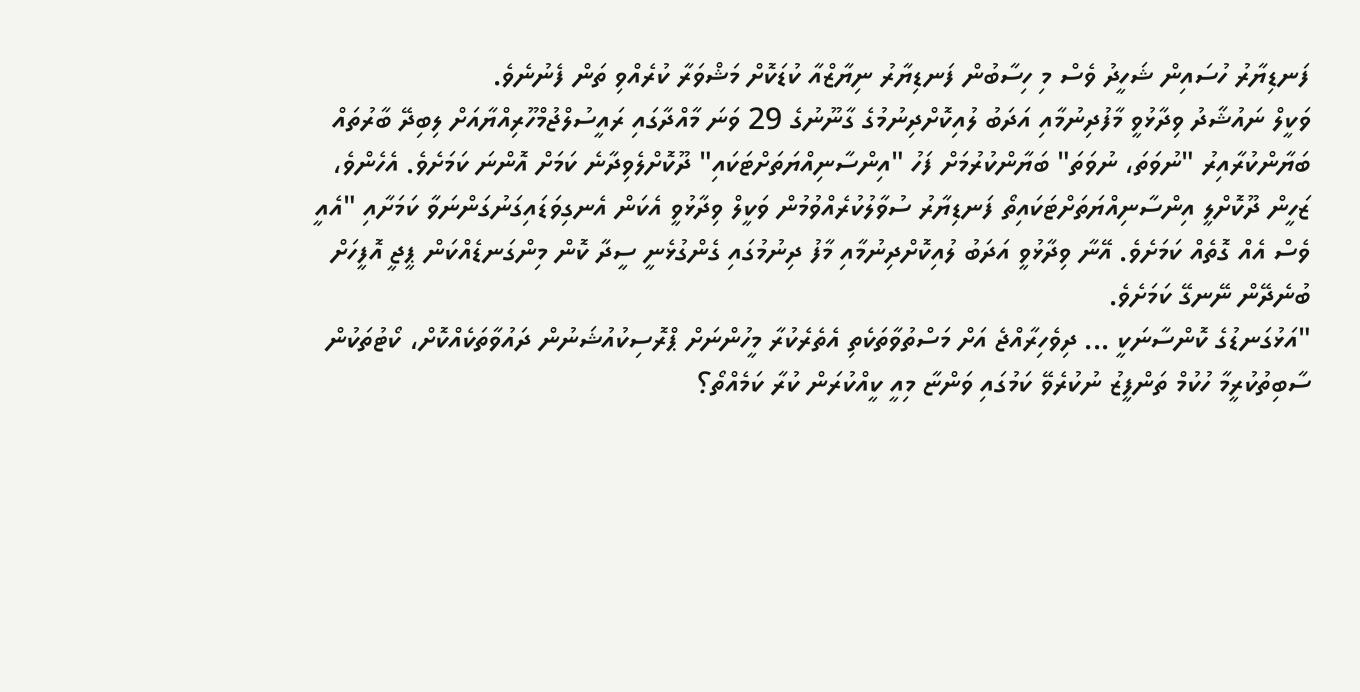ފަނޑިޔާރު ހުސައިން ޝަހީދު ވެސް މި ހިސާބުން ފަނޑިޔާރު ނިޔާޒްއާ ކުޑަކޮށް މަޝްވަރާ ކުރެއްވި ތަން ފެނުނެވެ.
ވަކީލް ނައުޝާދު ވިދާޅުވީ މާފުދިނުމާއި އަދަބު ލުއިކޮށްދިނުމުގެ ގާނޫނުގެ 29 ވަނަ މާއްދާގައި ރައީސުލްޖުމްހޫރިއްޔާއަށް ލިބިދޭ ބާރުތައް ބަޔާންކުރާއިރު "ނުވަތަ، ނުވަތަ" ބަޔާންކުރުމަށް ފަހު "އިންސާނިއްޔަތަށްޓަކައި" ދޫކޮށްލެވިދާނެ ކަމަށް އޮންނަ ކަމަށެވެ. އެހެންވެ، ޒަހީން ދޫކޮށްލީ އިންސާނިއްޔަތަށްޓަކައިތޯ ފަނޑިޔާރު ސުވާލުކުރެއްވުމުން ވަކީލް ވިދާޅުވީ އެކަން އެނގިވަޑައިގަނުގަންނަވާ ކަމަށާއި "އެއީ ވެސް އެއް ގޮތެއް ކަމަށެވެ. އޭނާ ވިދާޅުވީ އަދަބު ލުއިކޮށްދިނުމާއި މާފު ދިނުމުގައި ގެންގުޅެނީ ސީދާ ކޮން މިންގަނޑެއްކަން ޕީޖީ އޮފީހަށް ބުނެދޭން ނޭނގޭ ކަމަށެވެ.
"އަޅުގަނޑުގެ ކޮންސާނަކީ ... ދިވެހިރާއްޖެ އަށް މަސްތުވާތަކެތި އެތެރެކުރާ މީހުންނަށް ޕްރޮސިކުއުޝަނުން ދައުވާތަކެއްކޮށް، ކޯޓުތަކުން ސާބިތުކުރީމާ ހުކުމް ތަންފީޒު ނުކުރެވޭ ކަމުގައި ވަންޏާ މިއީ ކީއްކުރަން ކުރާ ކަމެއްތޯ؟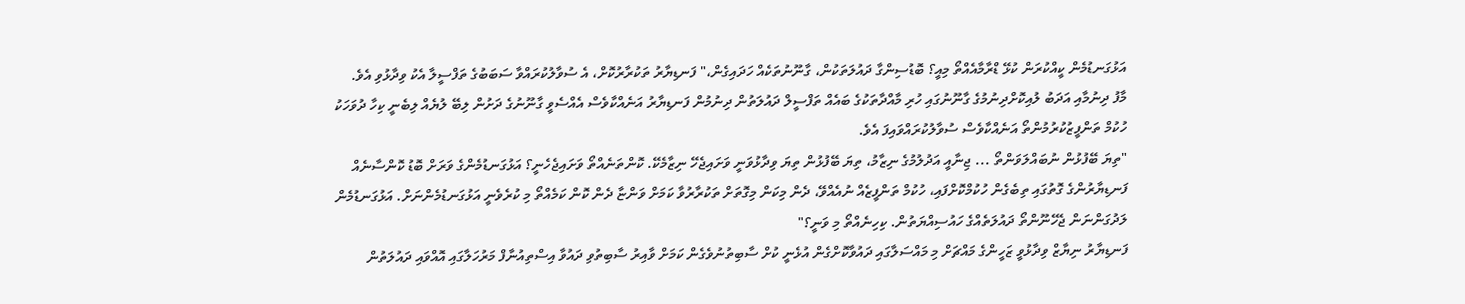އަޅުގަނޑުމެން ކީއްކުރަން ކުޅޭ ޑްރާމާއެއްތޯ މިއީ؟ ބޮޑުސިންގާ ދައުލަތަކުން، ގާނޫނުތަކެއް ހަދައިގެން،" ފަނޑިޔާރު ތަކުރާރުކޮށް، އެ ސުވާލުކުރައްވާ ސަބަބުގެ ތަފްސީލާ އެކު ވިދާޅުވި އެވެ.
މާފު ދިނުމާއި އަދަބު ލުއިކޮށްދިނުމުގެ ގާނޫނުގައި ހުރި މާއްދާތަކުގެ ބައެއް ތަފްސީލް ދައުލަތުން ދިނުމުން ފަނޑިޔާރު އަނެއްކާވެސް އެއްސެވީ ގާނޫނުގެ ދަށުން ލިބޭ ލުޔެއް ލިބެނީ ކިހާ ދުވަހަކު ހުކުމް ތަންފީޒުކުރުމުންތޯ އަނެއްކާވެސް ސުވާލުކުރައްވައިފަ އެވެ.
"ތިޔަ ބޭފުޅުން ނުބައްލަވަންތޯ ... ޖިނާއީ އަދުލުމުގެ ނިޒާމު، ތިޔަ ބޭފުޅުން ތިޔަ ވިދާޅުވަނީ ވަށައިޖެހޭ ނިޒާމެކޭ. ކޮންތަނެއްތޯ ވަށައިޖެހެނީ؟ އަޅުގަނޑުމެންގެ ވަރަށް ބޮޑު ކޮންސާނެއް ފަނޑިޔާރުންގެ ގޮތުގައި ތިބެގެން ހުކުމްކޮށްފައި، ހުކުމް ތަންފީޒެއް ނުއެއްވޭ، ދެން މިކަން މިގޮތަށް ތަކުރާރުވާ ކަމަށް ވަންޏާ ދެން ކޮން ކަމެއްތޯ މި ކުރެވެނީ އަޅުގަނޑުމެންނަށް. އަޅުގަނޑުމެން ލަދުގަންނަން ޖެހޭނޫންތޯ ދައުލަތެއްގެ ހައުސިއްޔަތުން. ކިހިނެއްތޯ މި ވަނީ؟"
ފަނޑިޔާރު ނިޔާޒް ވިދާޅުވީ ޒަހީންގެ މައްޗަށް މި މައްސަލާގައި ދައުވާކޮށްގެން އުޅެނީ ކުށް ސާބިތުނުވެގެން ކަމަށް ވާއިރު ސާބިތުވި ދައުވާ އިސްތިއުނާފް މަރުހަލާގައި އޮއްވައި ދައުލަތުން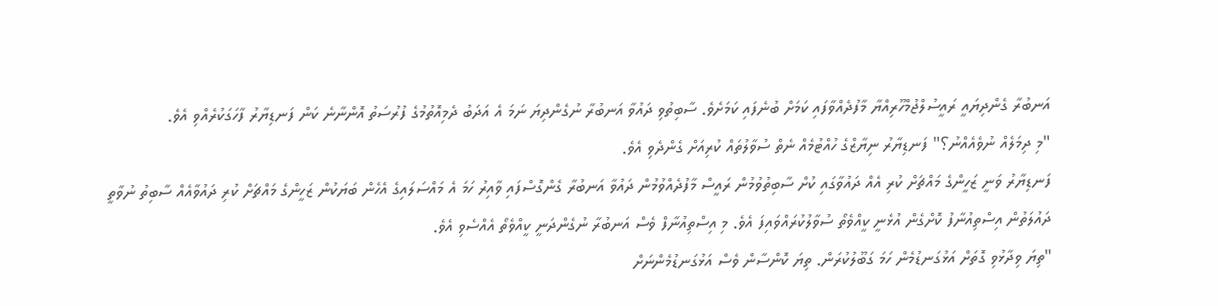އަނބުރާ ގެންދިޔައީ ރައީސުލްޖުމްހޫރިއްޔާ މާފުދެއްވާފައި ކަމަށް ބުނެފައި ކަމަށެވެ. ސާބިތުވި ދައުވާ އަނބުރާ ނުގެންދިޔަ ނަމަ އެ އަދަބު ދެމިއޮތުމުގެ ފުރުސަތު އޮންނާނެ ކަން ފަނޑިޔާރު ފާހަގަކުރެއްވި އެވެ.
"މި ދިމަލެއް ނުވެއެއްނު؟" ފަނޑިޔާރު ނިޔާޒްގެ ހުއްޓުމެއް ނެތް ސުވާލުތައް ކުރިއަށް ގެންދެވި އެވެ.
ފަނޑިޔާރު ވަނީ ޒަހީންގެ މައްޗަށް ކުރި އެއް ދައުވާގައި ކުށް ސާބިތުވުމުން ރައީސް މާފުދެއްވުމުން ދައުވާ އަނބުރާ ގެންގޮސްފައި ވާއިރު ހަމަ އެ މައްސަލައިގެ އެހެން ބަޔަކުން ޒަހީންގެ މައްޗަށް ކުރި ދައުވާއެއް ސާބިތު ނުވާތީ ދައުލަތުން އިސްތިއުނާފު ކޮށްގެން އުޅެނީ ކީއްވެތޯ ސުވާލުކުރައްވައިފަ އެވެ. މި އިސްތިއުނާފް ވެސް އަނބުރާ ނުގެންދަނީ ކީއްވެތޯ އެއްސެވި އެވެ.
"ތިޔަ ވިދާޅުވި ގޮތަށް އަޅުގަނޑުމެން ހަމަ ގަބޫލުކުރަން. ތިޔަ ކޮންސާން ވެސް އަޅުގަނޑުމެންނަށް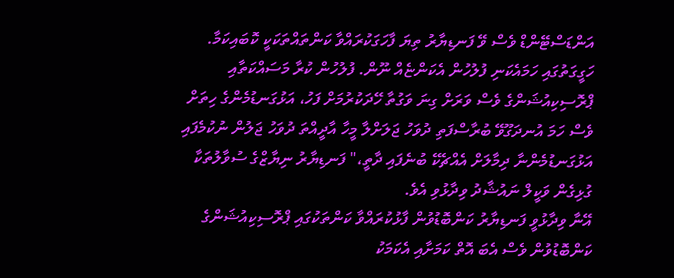އަންޑަސްޓޭންޑް ވެސް ވޭ ފަނޑިޔާރު ތިޔަ ފާހަގަކުރައްވާ ކަންތައްތަކަކީ ކޮބައިކަމާ. ހަގީގަތުގައި ހަމައެކަނި ފުލުހުން އެކަންޏެއް ނޫން. ފުލުހުން ކުރާ މަސައްކަތާއި ޕްރޮސިކިއުޝަންގެ ވެސް ވަރަށް ގިނަ ވަގުތާ ހޭދަކުރުމަށް ފަހު، އަޅުގަނޑުމެންގެ ހިތަށް ވެސް ހަމަ އުނދަގޫވޭ ބުރާސްފަތި ދުވަހު ޖަލަށްލާ މީހާ އާދީއްތަ ދުވަހު ޖަލުން ނުކުމެފައި އަޅުގަނޑުމެންނާ ދިމާލަށް އެއްޗެކޭ ބުނެފައި ދާތީ،" ފަނޑިޔާރު ނިޔާޒްގެ ސުވާލުތަކާ ގުޅިގެން ވަކީލް ނައުޝާދު ވިދާޅުވި އެވެ.
އޭނާ ވިދާޅުވީ ފަނޑިޔާރު ކަންބޮޑުވުން ފާޅުކުރައްވާ ކަންތަކުގައި ޕްރޮސިކިއުޝަންގެ ކަންބޮޑުވުން ވެސް އެބަ އޮތް ކަމަށާއި އެކަމަކު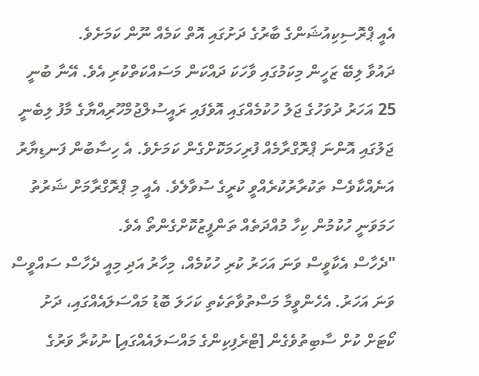އެއީ ޕްރޮސިކިއުޝަންގެ ބާރުގެ ދަށުގައި އޮތް ކަމެއް ނޫން ކަމަށެވެ.
ދައުވާ ލިބޭ ޒަހީން މިކަމުގައި ވާހަކަ ދައްކަން މަސައްކަތްކުރި އެވެ. އޭނާ ބުނީ 25 އަހަރު ދުވަހުގެ ޖަލު ހުކުމެއްގައި އޮވެފައި ރައީސުލްޖުމްހޫރިއްޔާގެ މާފު ލިބެނީ ޖަލުގައި އޮންނަ ޕްރޮގްރާމެއް ފުރިހަމަކޮށްގެން ކަމަށެވެ. އެ ހިސާބުން ފަނޑިޔާރު އަނެއްކާވެސް ތަކުރާރުކުރެއްވީ ކުރީގެ ސުވާލެވެ. އެއީ މި ޕްރޮގްރާމަށް ޝަރުތު ހަމަވަނީ ހުކުމުން ކިހާ މުއްދަތެއް ތަންފީޒުކޮށްގެންތޯ އެވެ.
"ދެހާސް އެކާވީސް ވަނަ އަހަރު ކުރި ހުކުމެއް، މިހާރު އަދި މިއީ ދެހާސް ސައްވީސް ވަނަ އަހަރު. އެހެންވީމާ މަސްތުވާތަކެތި ކަހަލަ ބޮޑު މައްސަލައެއްގައި، ދަށު ކޯޓަށް ކުށް ސާބިތުވެގެން [ޓްރެފިކިންގެ މައްސަލައެއްގައި] ނުކުރާ ވަރުގެ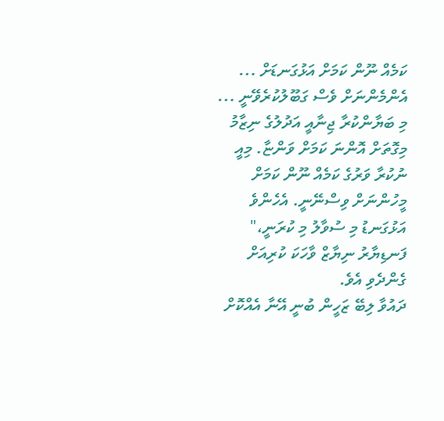ކަމެއް ނޫން ކަމަށް އަޅުގަނޑަށް ... އެންމެންނަށް ވެސް ގަބޫލުކުރެވޭނީ ... މި ބަޔާންކުރާ ޖިނާއީ އަދުލުގެ ނިޒާމު މިގޮތަށް އޮންނަ ކަމަށް ވަންޏާ. މިއީ ނުކުރާ ވަރުގެ ކަމެއް ނޫން ކަމަށް މީހުންނަށް ވިސްނޭނީ. އެހެންވެ އަޅުގަނޑު މި ސުވާލު މި ކުރަނީ،" ފަނޑިޔާރު ނިޔާޒް ވާހަކަ ކުރިއަށް ގެންދެވި އެވެ.
ދައުވާ ލިބޭ ޒަހީން ބުނީ އޭނާ އެއްކޮށް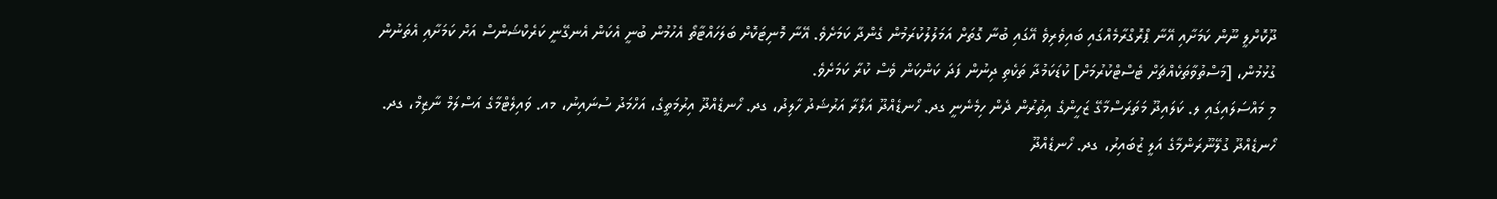ދޫކޮށްލީ ނޫން ކަމަށާއި އޭނާ ޕްރޮގްރާމެއްގައި ބައިވެރިވެ އޭގައި ބުނާ ގޮތަށް އަމަލުލުކުރަމުން ގެންދާ ކަމަށެވެ. އޭނާ މޮނިޓަކޮށް ބަލަހައްޓާތޯ އެހުމުން ބުނީ އެކަން އެނގޭނީ ކަރެކްޝަންސް އަށް ކަމަށާއި އެތަނުން ގުޅުމުން، [މަސްތުވާތަކެއްޗަށް ޓެސްޓްކުރުމަށް] ކުޑަކަމުދާ ތަކެތި ދިނުން ފަދަ ކަންކަން ވެސް ކުރާ ކަމަށެވެ.
މި މައްސަލައިގައި ލ. ކަލައިދޫ މަތަރަސްމާގޭ ޒަހީންގެ އިތުރުން ދެން ހިމެނެނީ ގދ. ހޯނޑެއްދޫ އަލޯރާ އަރުޝަދު ހާލިދު، ގދ. ހޯނޑެއްދޫ އިރުމަތީގެ، އަހްމަދު ސުނައިނު، މއ. ވައިލެޓްމާގެ އަސްލަމް ނާޒިމް، ގދ. ހޯނޑެއްދޫ ގުލޭނޫރަންމާގެ އަލީ ޒުބައިރު، ގދ. ހޯނޑެއްދޫ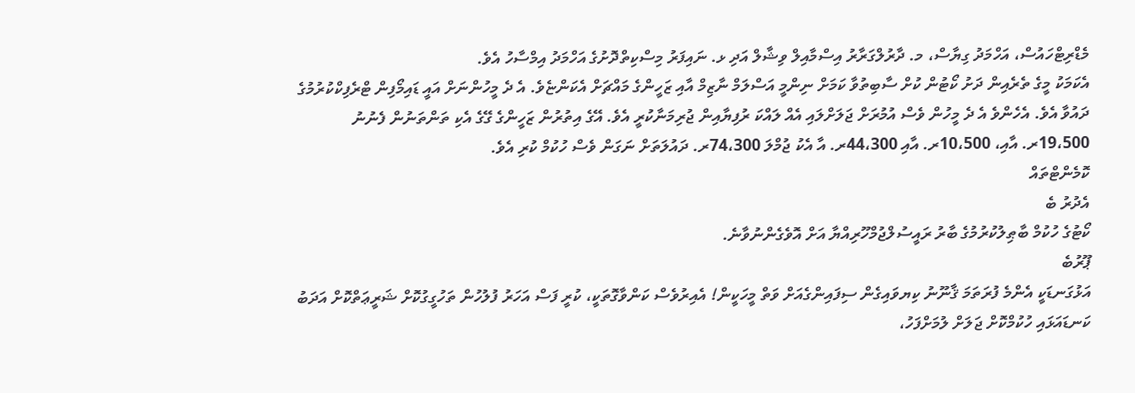މެޑްރިޓްހައުސް، އަހްމަދު ގިޔާސް، މ. ދާރުލްގަރާރު އިސްމާއިލް ވިޝާލް އަދި ޅ. ނައިފަރު މިސްކިތްދޮށުގެ އަހްމަދު އިމްސާހު އެވެ.
އެކަމަކު މީގެ ތެރެއިން ދަށު ކޯޓުން ކުށް ސާބިތުވާ ކަމަށް ނިންމީ އަސްލަމް ނާޒިމް އާއި ޒަހީންގެ މައްޗަށް އެކަންޏެވެ. އެ ދެ މީހުންނަށް އައީ ޑައިމޯފިން ޓްރެފިކްކުރުމުގެ ދައުވާ އެވެ. އެހެންވެ އެ ދެ މީހުން ވެސް އުމުރަށް ޖަލަށްލައި އެއް ލައްކަ ރުފިޔާއިން ޖުރިމަނާކުރީ އެވެ. އޭގެ އިތުރުން ޒަހީންގެ ގޭގެ އެކި ތަންތަނުން ފެނުނު 19،500ރ. އާއި، 10،500ރ. އާއި 44،300ރ. އާ އެކު ޖުމްލަ 74،300ރ. ދައުލަތަށް ނަގަން ވެސް ހުކުމް ކުރި އެވެ.
ކޮމެންޓްތައް
އެދުރު ބެ
ކޯޓުގެ ހުކުމް ބާޠިލުކުރުމުގެ ބާރު ރައީސުލްޖުމްހޫރިއްޔާ އަށް އޮވެގެންނުވާނެ.
ޕޫރުބެ
އަޅުގަނޑަކީ އެންމެ ފުރަތަމަ ޤާނޫނު ކިޔވައިގެން ސިފައިންގެއަށް ވަތް މީހަކީން! އެއިރުވެސް ކަންވާގޮތަކީ، ކުރީ ފަސް އަހަރު ފުލުހުން ތަހުގީގުކޮށް ޝަރީޢަތްކޮށް އަދަބު ކަނޑައަޅައި ހުކުމްކޮށް ޖަލަށް ލުމަށްފަހު،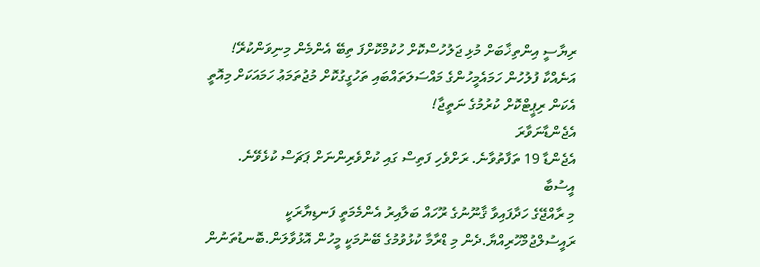ރިޔާސީ އިންތިޚާބަށް މުޅި ޖަލުހުސްކޮށް ހުކުމްކޮށްފަ ތިބޭ އެންމެން މިނިވަންކުރޭ! އަނެއްކާ ފުލުހުން ހަމައެމީހުންގެ މައްސަލަތައްބައި ތަހުގީގުކޮށް މުޖުތަމަޢު ހަމައަކަށް މިއޮތީ އެކަން ރިޕީޓްކޮށް ކުރުމުގެ ނަތީޖާ!
އެޖެންޑާނަވާރަ
އެޖެންޑާ 19 ތަފާތުވާނެ. ރަށްވެހި ފަތިސް ގައި ކުށްވެރިންނަށް ޕަޗަސް ކުޅެވޭނެ.
އީސުބާ
މި ރާއްޖޭގެ ހަދާފައިވާ ޤާނޫނުގެ ރޫހައް ބަލާއިރު އެންމެމަތީ ފަނޑިޔާރަކީ ރައީސުލްޖުމްހޫރިއްޔާ.ދެން މި ޑްރާމާ ކުޅުވުމުގެ ބޭނުމަކީ މީހުން އޮޅުވާލަން.ބޮނޑުތަނުން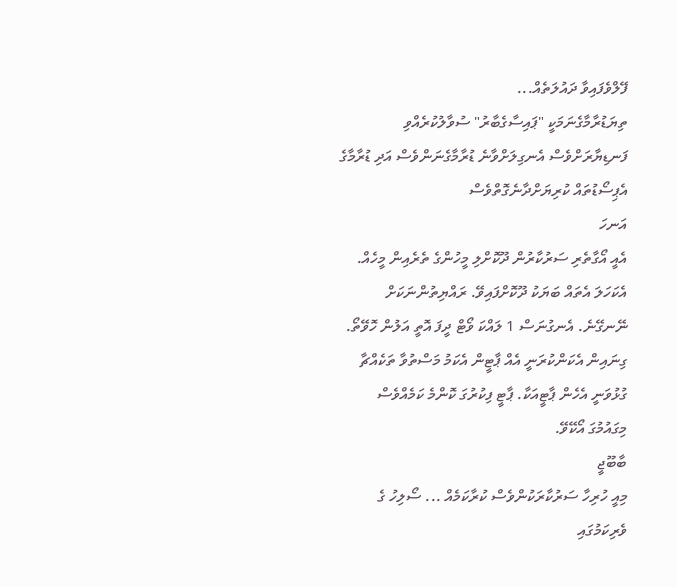ފޭލްވެފައިވާ ދައުލަތެއް...
ތިޔަޑުރާމާގެނަމަކީ "ޕައިސާގެބާރު" ސުވާލުކުރެއްވި ފަނޑިޔާރަށްވެސް އެނގިލަށްވާނެ ޑުރާމާގެނަންވެސް އަދި ޑުރާމާގެ އެޕިސޯޑުތައް ކުރިޔަށްދާނެގޮތްވެސް
އަނހަ
އެއީ އޯގާތެރި ސަރުކާރުން ދޫކޮށްލި މީހުންގެ ތެރެއިން މީހެއް. އެކަހަލަ އެތައް ބަޔަކު ދޫކޮށްފައިވޭ. ރައްޔިތުންނަކަށް ނޭނގޭނެ. އެނގުނަސް 1 ލައްކަ ވޯޓް ދީފަ އޮތީ އަލުން ހޮވޭތޯ. ގިނައިން އެކަންކުރަނީ އެއް ޕާޓީން އެކަމު މަސްތުވާ ތަކެއްޗާ ގުޅުވަނީ އެހެން ޕާޓީއަކާ. ޕާޓީ ފިކުރުގަ ކޮންމެ ކަމެއްވެސް މިގައުމުގަ އޯކޭވޭ.
ބާބޫޖީ
މިއީ ހުރިހާ ސަރުކާރަކުންވެސް ކުރާކަމެއް ... ސޯލިހު ގެ ވެރިކަމުގައި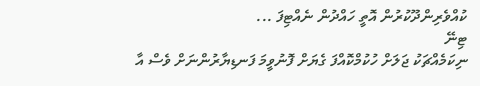ކުއްވެރިންދޫކުރުން އޮތީ ހައްދުން ނެއްޓިފަ ...
ޓިނޭ
ނިކަމެއްޗަކު ޖަލަށް ހުކުމްކޮއްފަ ގެޔަށް ފޮނުވީމަ ފަނޑިޔާރުންނަށް ވެސް އާ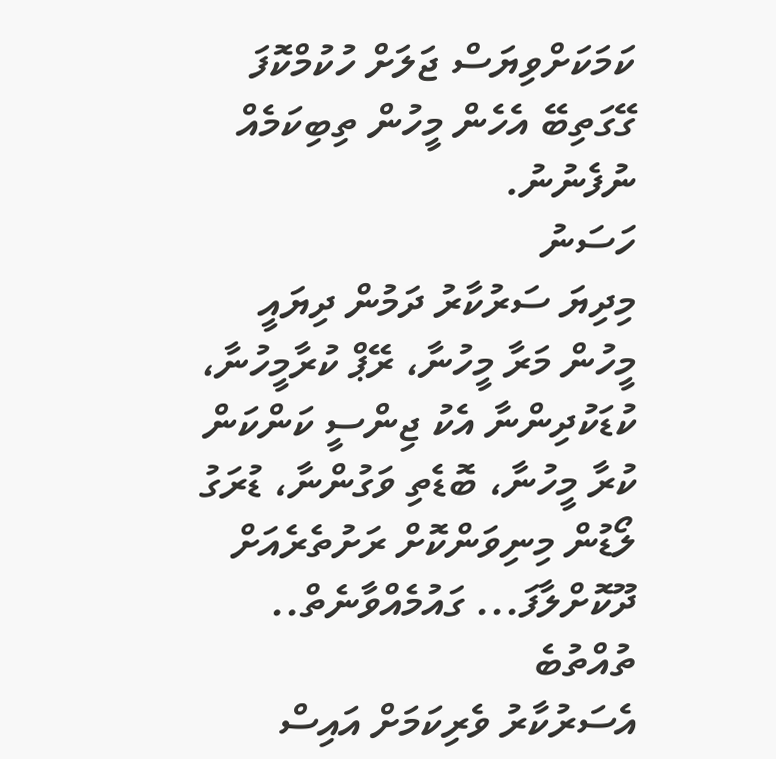ކަމަކަށްވިޔަސް ޖަލަށް ހުކުމްކޮފަ ގޭގަތިބޭ އެހެން މީހުން ތިބިކަމެއް ނުފެނުނު.
ހަސަނު
މިދިޔަ ސަރުކާރު ދަމުން ދިޔައީ މީހުން މަރާ މީހުނާ، ރޭޕް ކުރާމީހުނާ، ކުޑަކުދިންނާ އެކު ޖިންސީ ކަންކަން ކުރާ މީހުނާ، ބޮޑެތި ވަގުންނާ، ޑުރަގު ލޯޑުން މިނިވަންކޮށް ރަށުތެރެއަށް ދޫކޮށްލާފަ... ގައުމެއްވާނެތް..
ތުއްތުބެ
އެސަރުކާރު ވެރިކަމަށް އައިސް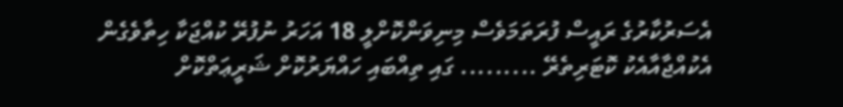އެސަރުކާރުގެ ރައީސް ފުރަތަމަވެސް މިނިވަންކޮށްލީ 18 އަހަރު ނުފުރޭ ކުއްޖަކާ ހިތާވެގެން އެކުއްޖާއާއެކު ކޮޓަރިތެރޭ ......... ގައި ތިއްބައި ހައްޔަރުކޮށް ޝަރީޢަތްކޮށް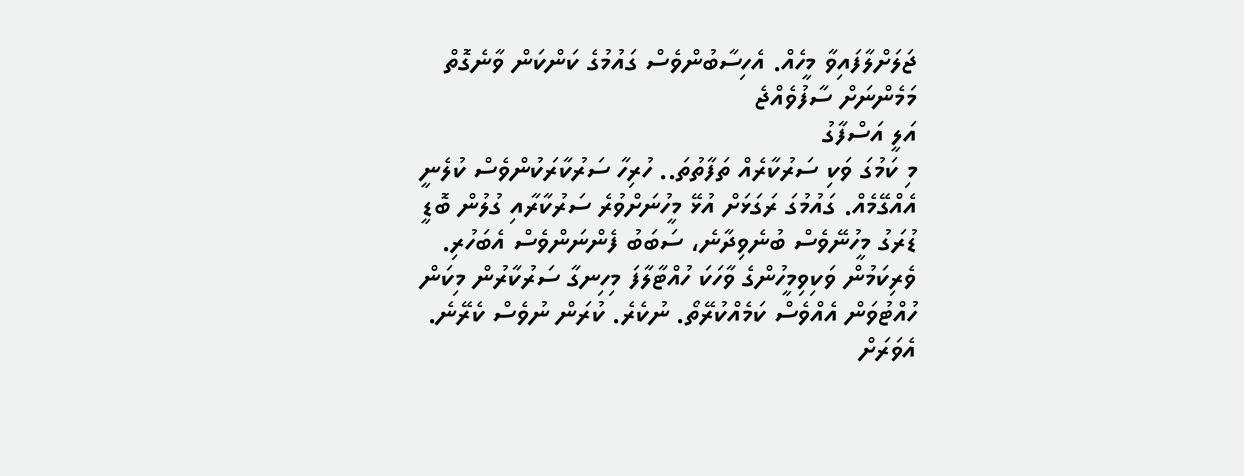ޖަލަށްލާފައިވާ މީހެއް. އެހިސާބުންވެސް ގައުމުގެ ކަންކަން ވާނެގޮތް މަމެންނަށް ސާފުވެއްޖެ
އަލީ އަސްފާގު
މި ކަމުގަ ވަކި ސަރުކާރެއް ތަފާތުތަ.. ހުރިހާ ސަރުކާރަކުންވެސް ކުލެނީ އެއްގޭމެއް. ގައުމުގަ ރަގަޅަށް އުޅޭ މީހުނަށްވުރެ ސަރުކާރާއި ގުލުން ބޮޑީ ޑުރަގު މީހުނޭވެސް ބުނެވިދާނެ، ސަބަބު ފެންނަންވެސް އެބަހުރި. ވެރިކަމުން ވަކިވިމީހުންގެ ވާހަކަ ހުއްޓާލާފަ މިހިނގާ ސަރުކާރުން މިކަން ހުއްޓުވަން އެއްވެސް ކަމެއްކުރޭތޯ. ނުކެރެ. ކުރަން ނުވެސް ކެރޭނެ. އެވަރަށް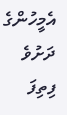އެމީހުންގެ ދަށުވެ ފިތިފަ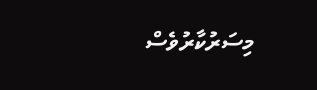މިސަރުކާރުވެސް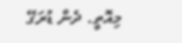މިއޮތީ. ދެން ޑުރަގޭ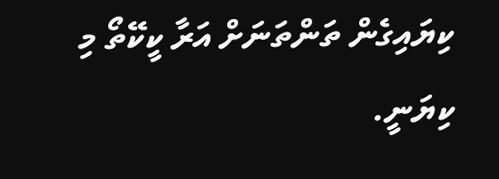ކިޔައިގެން ތަންތަނަށް އަރާ ކީކޭތޯ މި ކިޔަނީ.